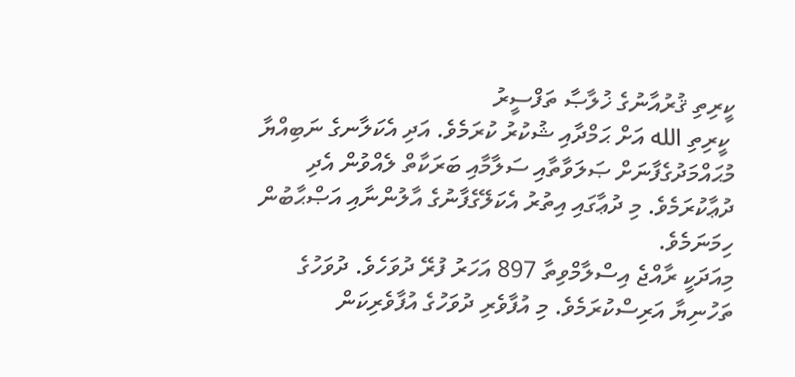ކީރިތި ޤުރުއާނުގެ ޚުލާޞާ ތަފްސީރު
 ކީރިތި الله އަށް ޙަމްދާއި ޝުކުރު ކުރަމެވެ. އަދި އެކަލާނގެ ނަބިއްޔާ މުޙައްމަދުގެފާނަށް ޞަލަވާތާއި ސަލާމާއި ބަރަކާތް ލެއްވުން އެދި ދުޢާކުރަމެވެ. މި ދުޢާގައި އިތުރު އެކަލޭގެފާނުގެ އާލުންނާއި އަޞްޙާބުން ހިމަނަމެވެ.
މިއަދަކީ ރާއްޖެ އިސްލާމްވިތާ 897 އަހަރު ފުރޭ ދުވަހެވެ. ދުވަހުގެ ތަހުނިޔާ އަރިސްކުރަމެވެ. މި އުފާވެރި ދުވަހުގެ އުފާވެރިކަން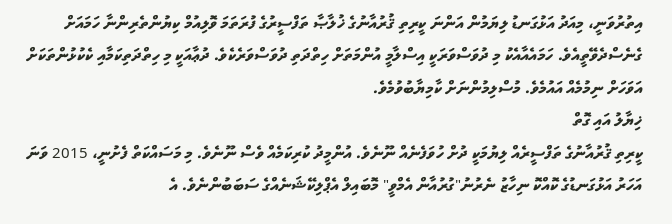އިތުރުވަނީ، މިއަދު އަޅުގަނޑު ލިޔަމުން އަންނަ ކީރިތި ޤުރުއާނުގެ ޚުލާޞާ ތަފްސީރުގެ ފުރަތަމަ ވޮލިއުމް ކިޔުންތެރިންނާ ހަމައަށް ގެނެސްދެވޭތީއެވެ. ހަމައެއާއެކު މި ދުވަސްވަރަކީ އިސްލާމީ އުންމަތަށް ހިތްދަތި ދުވަސްވަރެކެވެ. ދުޢާއަކީ މި ހިތްދަތިކަމާއި ކެކުޅުންތަކަށް އަވަހަށް ނިމުމެއް އައުމެވެ. މުސްލިމުންނަށް ކާމިޔާބުވުމެވެ.
ޚިޔާލު އައި ގޮތް
ކީރިތި ޤުރުއާނުގެ ތަފްސީރެއް ލިޔުމަކީ ދުށް ހުވަފެނެއް ނޫނެވެ. އުންމީދު ކުރިކަމެއް ވެސް ނޫނެވެ. މި މަސައްކަތް ފެށުނީ، 2015 ވަނަ އަހަރު އަޅުގަނޑުގެ ކޮއްކޮ ނިހާޒު ނެރުނު"ގުރުއާން އެމްވީ" މޮބައިލް އެޕްލިކޭޝަނެއްގެ ސަބަބުންނެވެ. އެ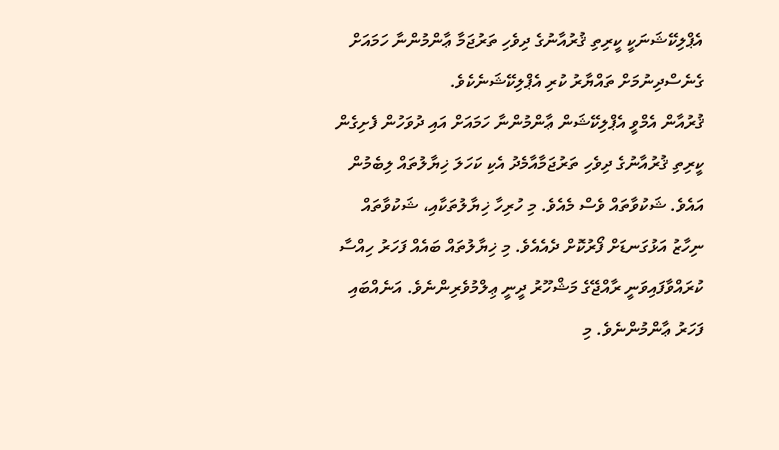އެޕްލިކޭޝަނަކީ ކީރިތި ޤުރުއާނުގެ ދިވެހި ތަރުޖަމާ ޢާންމުންނާ ހަމައަށް ގެނެސްދިނުމަށް ތައްޔާރު ކުރި އެޕްލިކޭޝަނެކެވެ.
ޤުރުއާން އެމްވީ އެޕްލިކޭޝަން ޢާންމުންނާ ހަމައަށް އައި ދުވަހުން ފެށިގެން ކީރިތި ޤުރުއާނުގެ ދިވެހި ތަރުޖަމާއާމެދު އެކި ކަހަލަ ޚިޔާލުތައް ލިބެމުން އައެވެ. ޝަކުވާތައް ވެސް މެއެވެ. މި ހުރިހާ ޚިޔާލުތަކާއި، ޝަކުވާތައް ނިހާޒު އަޅުގަނޑަށް ފޯރުކޮށް ދެއެއެވެ. މި ޚިޔާލުތައް ބައެއް ފަހަރު ހިއްސާ ކުރައްވާފައިވަނީ ރާއްޖޭގެ މަޝްހޫރު ދީނީ ޢިލްމުވެރިންނެވެ. އަނެއްބައި ފަހަރު ޢާންމުންނެވެ. މި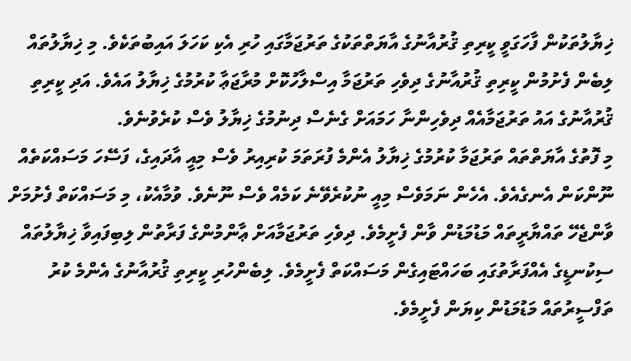ޚިޔާލުތަކުން ފާހަގަވީ ކީރިތި ޤުރުއާނުގެ އާޔަތްތަކުގެ ތަރުޖަމާގައި ހުރި އެކި ކަހަލަ އައިބުތަކެވެ. މި ޚިޔާލުތައް ލިބެން ފެށުމުން ކީރިތި ޤުރުއާނުގެ ދިވެހި ތަރުޖަމާ އިސްލާހުކޮށް މުރާޖަޢާ ކުރުމުގެ ޚިޔާލު އައެވެ. އަދި ކީރިތި ޤުރުއާނުގެ އައު ތަރުޖަމާއެއް ދިވެހިންނާ ހަމައަށް ގެނެސް ދިނުމުގެ ޚިޔާލު ވެސް ކުރެވުނެވެ.
މި ފޮތުގެ އާޔަތްތައް ތަރުޖަމާ ކުރުމުގެ ޚިޔާލު އެންމެ ފުރަތަމަ ކުރިއިރު ވެސް މިއީ އާދައިގެ، ފަސޭހަ މަސައްކަތެއް ނޫންކަން އެނގެއެވެ. އެހެން ނަމަވެސް މިއީ ނުކުރެވޭނެ ކަމެއް ވެސް ނޫނެވެ. ވުމާއެކު، މި މަސައްކަތް ފެށުމަށް ވާންޖެހޭ ތައްޔާރީތައް މަޑުމަޑުން ވާން ފެށީމެވެ. ދިވެހި ތަރުޖަމާއަށް ޢާންމުންގެ ފަރާތުން ލިބިފައިވާ ޚިޔާލުތައް ސިކުނޑީގެ އެއްފަރާތުގައި ބަހައްޓައިގެން މަސައްކަތް ފެށީމެވެ. ލިބެންހުރި ކީރިތި ޤުރުއާނުގެ އެންމެ ކުރު ތަފްސީރުތައް މަޑުމަޑުން ކިޔަން ފެށީމެވެ.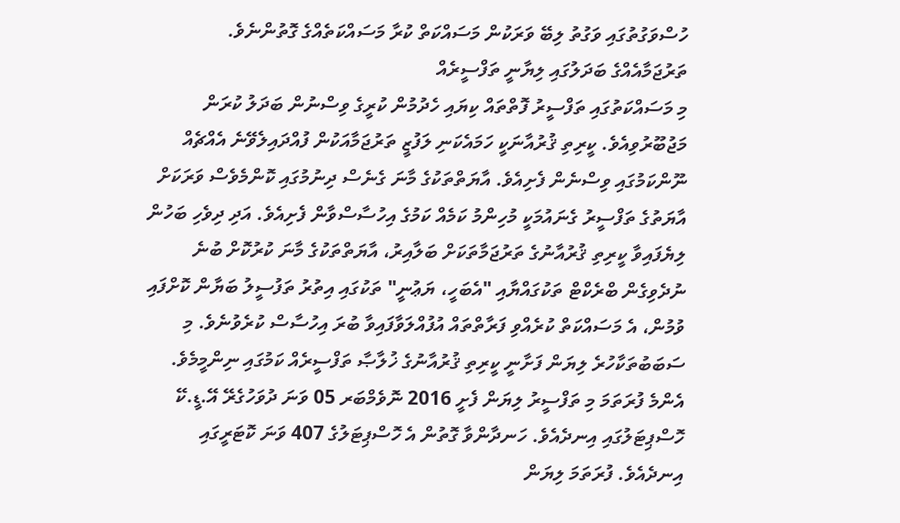ހުސްވަގުތުގައި ވަގުތު ލިބޭ ވަރަކުން މަސައްކަތް ކުރާ މަސައްކަތެއްގެ ގޮތުންނެވެ.
ތަރުޖަމާއެއްގެ ބަދަލުގައި ލިޔާނީ ތަފްސީރެއް
މި މަސައްކަތުގައި ތަފްސީރު ފޮތްތައް ކިޔައި ހެދުމުން ކުރީގެ ވިސްނުން ބަދަލު ކުރަން މަޖުބޫރުވިއެވެ. ކީރިތި ޤުރުއާނަކީ ހަމައެކަނި ލަފުޒީ ތަރުޖަމާއަކުން ފުއްދައިލެވޭނެ އެއްޗެއް ނޫންކަމުގައި ވިސްނެން ފެށިއެވެ. އާޔަތްތަކުގެ މާނަ ގެނެސް ދިނުމުގައި ކޮންމެވެސް ވަރަކަށް އާޔަތުގެ ތަފްސީރު ގެނައުމަކީ މުހިންމު ކަމެއް ކަމުގެ އިހުސާސްވާން ފެށިއެވެ. އަދި ދިވެހި ބަހުން ލިޔެފައިވާ ކީރިތި ޤުރުއާނުގެ ތަރުޖަމާތަކަށް ބަލާއިރު، އާޔަތްތަކުގެ މާނަ ކުރުކޮށް ބުނެ ނުދެވިގެން ބްރެކްޓް ތަކުގައްޔާއި "އެބަހީ، ޔަޢުނީ" ތަކުގައި އިތުރު ތަފުސީލު ބަޔާން ކޮށްފައި ވުމުން، އެ މަސައްކަތް ކުރެއްވި ފަރާތްތައް އުފުއްލަވާފައިވާ ބުރަ އިހުސާސް ކުރެވުނެވެ. މި ސަބަބުތަކާހުރެ ލިޔަން ފަށާނީ ކީރިތި ޤުރުއާނުގެ ޚުލާޞާ ތަފްސީރެއް ކަމުގައި ނިންމީމެވެ.
އެންމެ ފުރަތަމަ މި ތަފްސީރު ލިޔަން ފެށީ 2016 ނޮވެމްބަރ 05 ވަނަ ދުވަހުގެރޭ އޭ.ޑީ.ކޭ ހޮސްޕިޓަލުގައި އިނދެއެވެ. ހަނދާންވާ ގޮތުން އެ ހޮސްޕިޓަލުގެ 407 ވަނަ ކޮޓަރީގައި އިނދެއެވެ. ފުރަތަމަ ލިޔަން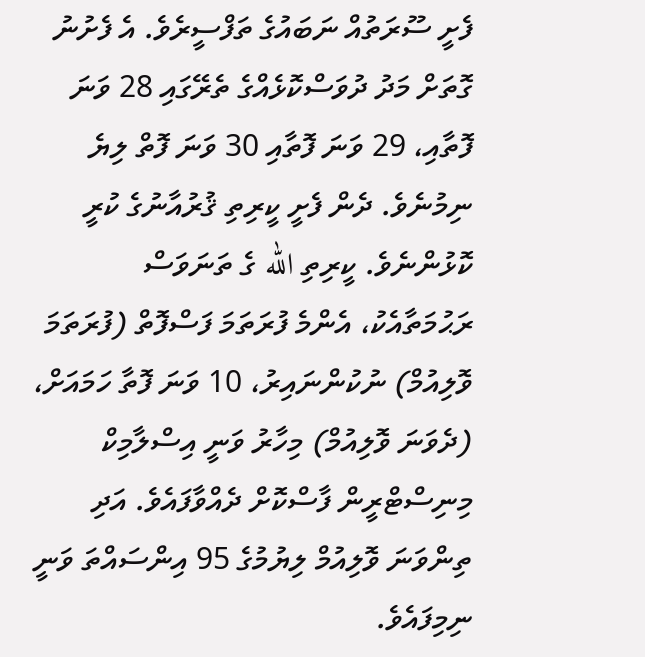ފެށީ ސޫރަތުއް ނަބައުގެ ތަފްސީރެވެ. އެ ފެށުނު ގޮތަށް މަދު ދުވަސްކޮޅެއްގެ ތެރޭގައި 28 ވަނަ ފޮތާއި، 29 ވަނަ ފޮތާއި 30 ވަނަ ފޮތް ލިޔެ ނިމުނެވެ. ދެން ފެށީ ކީރިތި ޤުރުއާނުގެ ކުރީ ކޮޅުންނެވެ. ކީރިތި الله ގެ ތަނަވަސް ރަޙުމަތާއެކު، އެންމެ ފުރަތަމަ ފަސްފޮތް (ފުރަތަމަ ވޮލިއުމް) ނުކުންނައިރު، 10 ވަނަ ފޮތާ ހަމައަށް، (ދެވަނަ ވޮލިއުމް) މިހާރު ވަނީ އިސްލާމިކް މިނިސްޓްރީން ފާސްކޮށް ދެއްވާފައެވެ. އަދި ތިންވަނަ ވޮލިއުމް ލިޔުމުގެ 95 އިންސައްތަ ވަނީ ނިމިފައެވެ.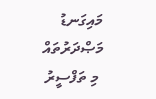މައިގަނޑު މަޞްދަރުތައް
 މި ތަފްސީރު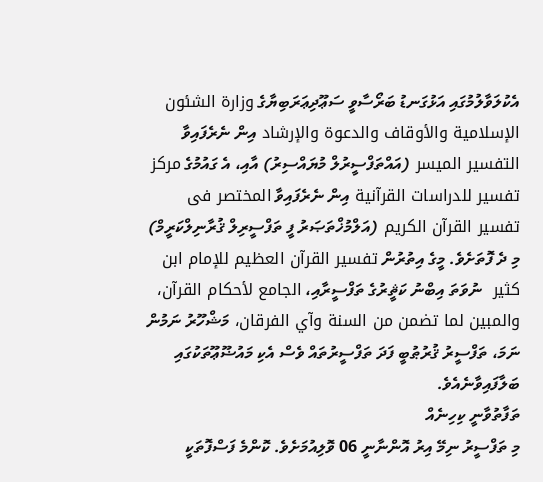އެކުލަވާލުމުގައި އަޅުގަނޑު ބަރޯސާވީ ސަޢޫދިޢަރަބިޔާގެ وزارة الشئون الإسلامية والأوقاف والدعوة والإرشاد އިން ނެރެފައިވާ التفسير الميسر (އައްތަފްސީރުލް މުޔައްސިރު) އާއި، އެ ގައުމުގެ مركز تفسير للدراسات القرآنية އިން ނެރެފައިވާ المختصر فى تفسير القرآن الكريم (އަލްމުޚްތަޞަރު ފީ ތަފްސީރިލް ޤުރާނިލްކަރީމް) މި ދެ ފޮތަށެވެ. މީގެ އިތުރުން تفسير القرآن العظيم للإمام ابن كثير  ނުވަތަ އިބްނު ކަޘީރުގެ ތަފްސީރާއި، الجامع لأحكام القرآن، والمبين لما تضمن من السنة وآي الفرقان، މަޝްހޫރު ނަމުން ނަމަ، ތަފްސީރު ޤުރުޠުބީ ފަދަ ތަފްސީރުތައް ވެސް އެކި މައުޟޫޢޫތަކުގައި ބަލާފައިވާނެއެވެ.
ތަފާތުވާނީ ކިހިނެއް
މި ތަފްސީރު ނިމޭ އިރު އޮންނާނީ 06 ވޮލިއުމަށެވެ. ކޮންމެ ފަސްފޮތަކީ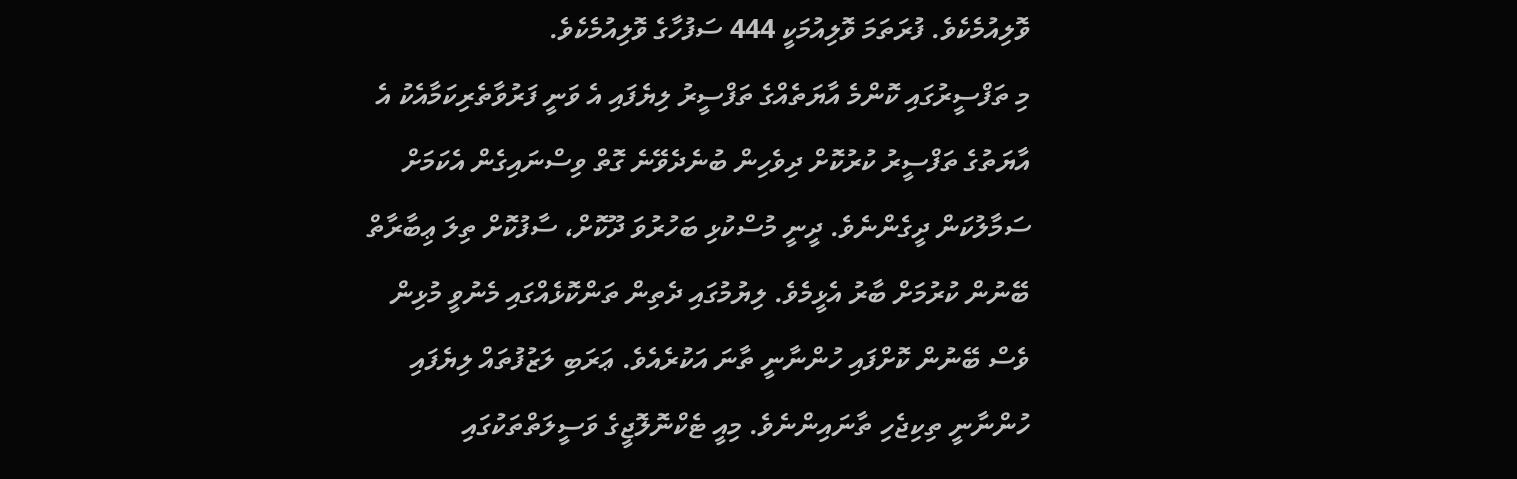ވޮލިއުމެކެވެ. ފުރަތަމަ ވޮލިއުމަކީ 444 ސަފުހާގެ ވޮލިއުމެކެވެ.
މި ތަފްސީރުގައި ކޮންމެ އާޔަތެއްގެ ތަފްސީރު ލިޔެފައި އެ ވަނީ ފަރުވާތެރިކަމާއެކު އެ އާޔަތުގެ ތަފްސީރު ކުރުކޮށް ދިވެހިން ބުނެދެވޭނެ ގޮތް ވިސްނައިގެން އެކަމަށް ސަމާލުކަން ދީގެންނެވެ. ދީނީ މުސްކުޅި ބަހުރުވަ ދޫކޮށް، ސާފުކޮށް ތިލަ ޢިބާރާތް ބޭނުން ކުރުމަށް ބާރު އެޅީމެވެ. ލިޔުމުގައި ދެތިން ތަންކޮޅެއްގައި މެނުވީ މުޅިން ވެސް ބޭނުން ކޮށްފައި ހުންނާނީ ތާނަ އަކުރެއެވެ. ޢަރަބި ލަޒުފުތައް ލިޔެފައި ހުންނާނީ ތިކިޖެހި ތާނައިންނެވެ. މިއީ ޓެކްނޮލޮޖީގެ ވަސީލަތްތަކުގައި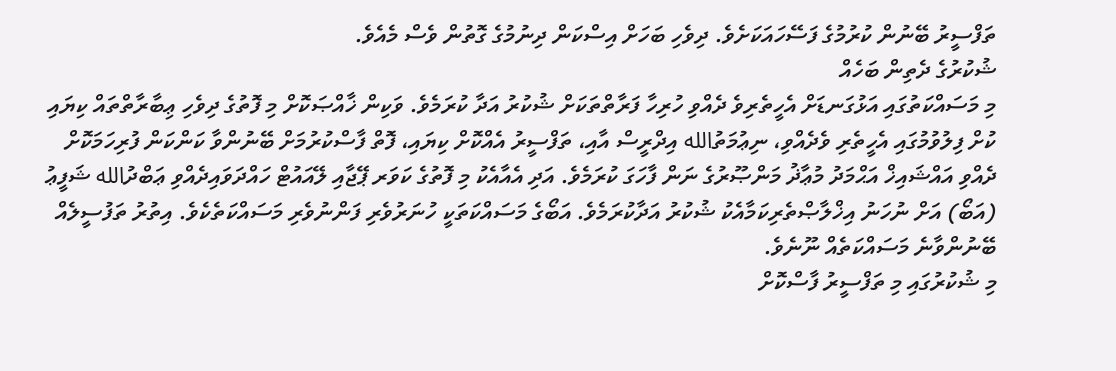ތަފްސީރު ބޭނުން ކުރުމުގެ ފަސޭހައަކަށެވެ. ދިވެހި ބަހަށް އިސްކަން ދިނުމުގެ ގޮތުން ވެސް މެއެވެ.
ޝުކުރުގެ ދެތިން ބަހެއް
މި މަސައްކަތުގައި އަޅުގަނޑަށް އެހީތެރިވެ ދެއްވި ހުރިހާ ފަރާތްތަކަށް ޝުކުރު އަދާ ކުރަމެވެ. ވަކިން ޚާއްޞަކޮށް މި ފޮތުގެ ދިވެހި ޢިބާރާތްތައް ކިޔައި ކުށް ފިލުވުމުގައި އެހީތެރި ވެދެއްވި، ނިޢުމަތުالله އިދްރީސް އާއި، ތަފްސީރު އެއްކޮށް ކިޔައި، ފޮތް ފާސްކުރުމަށް ބޭނުންވާ ކަންކަން ފުރިހަމަކޮށް ދެއްވި އައްޝައިޚް އަޙްމަދު މުޢާޛު މަންޞޫރުގެ ނަން ފާހަގަ ކުރަމެވެ. އަދި އެއާއެކު މި ފޮތުގެ ކަވަރ ޕޭޖާއި ލޭއައުޓް ހައްދަވައިދެއްވި ޢަބްދުالله ޝަފީޢު (އަބޯ) އަށް ނުހަނު އިޚްލާޞްތެރިކަމާއެކު ޝުކުރު އަދާކުރަމެވެ. އަބޯގެ މަސައްކަތަކީ ހުނަރުވެރި ފަންނުވެރި މަސައްކަތެކެވެ. އިތުރު ތަފުސީލެއް ބޭނުންވާނެ މަސައްކަތެއް ނޫނެވެ.
މި ޝުކުރުގައި މި ތަފްސީރު ފާސްކޮށް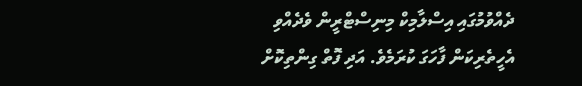ދެއްވުމުގައި އިސްލާމިކް މިނިސްޓްރީން ވެދެއްވި އެހީތެރިކަން ފާހަގަ ކުރަމެވެ. އަދި ފޮތް ގިންތިކޮށް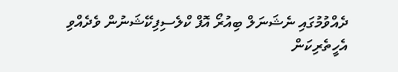ދެއްވުމުގައި ނެޝަނަލް ބިއުރޯ އޮފް ކްލެސިފިކޭޝަނުން ވެދެއްވި އެހީތެރިކަން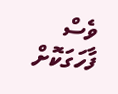ވެސް ފާހަގަކޮށް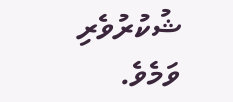ޝުކުރުވެރި ވަމެވެ.